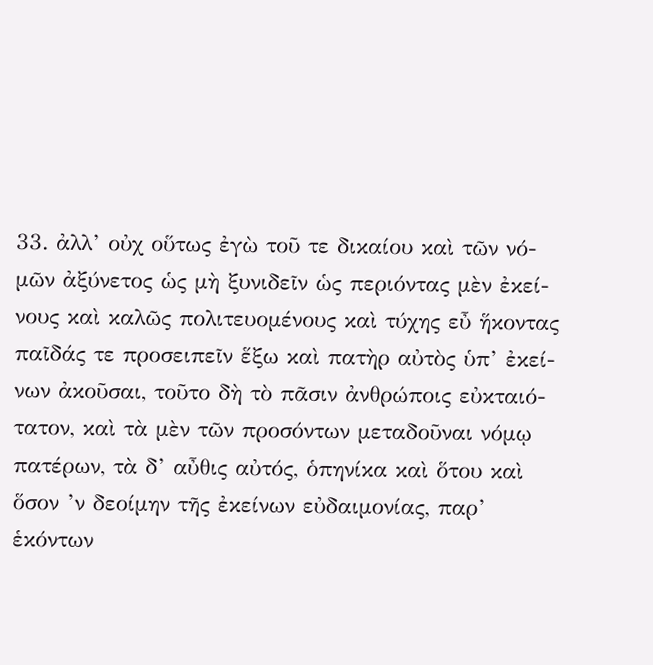33. ἀλλ’ οὐχ οὕτως ἐγὼ τοῦ τε δικαίου καὶ τῶν νό- μῶν ἀξύνετος ὡς μὴ ξυνιδεῖν ὡς περιόντας μὲν ἐκεί- νους καὶ καλῶς πολιτευομένους καὶ τύχης εὖ ἥκοντας παῖδάς τε προσειπεῖν ἕξω καὶ πατὴρ αὐτὸς ὑπ’ ἐκεί- νων ἀκοῦσαι, τοῦτο δὴ τὸ πᾶσιν ἀνθρώποις εὐκταιό- τατον, καὶ τὰ μὲν τῶν προσόντων μεταδοῦναι νόμῳ πατέρων, τὰ δ’ αὖθις αὐτός, ὁπηνίκα καὶ ὅτου καὶ ὅσον ’ν δεοίμην τῆς ἐκείνων εὐδαιμονίας, παρ’ ἑκόντων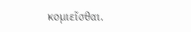κομιεῖσθαι.